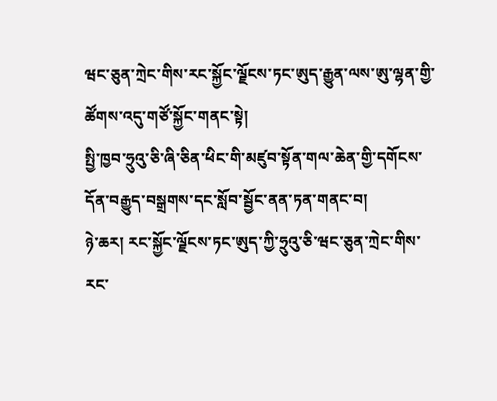ཝང་ཅུན་ཀྲེང་གིས་རང་སྐྱོང་ལྗོངས་ཏང་ཨུད་རྒྱུན་ལས་ཨུ་ལྷན་གྱི་ཚོགས་འདུ་གཙོ་སྐྱོང་གནང་སྟེ།
སྤྱི་ཁྱབ་ཧྲུའུ་ཅི་ཞི་ཅིན་ཕིང་གི་མཛུབ་སྟོན་གལ་ཆེན་གྱི་དགོངས་དོན་བརྒྱུད་བསྒྲགས་དང་སློབ་སྦྱོང་ནན་ཏན་གནང་བ།
ཉེ་ཆར། རང་སྐྱོང་ལྗོངས་ཏང་ཨུད་ཀྱི་ཧྲུའུ་ཅི་ཝང་ཅུན་ཀྲེང་གིས་རང་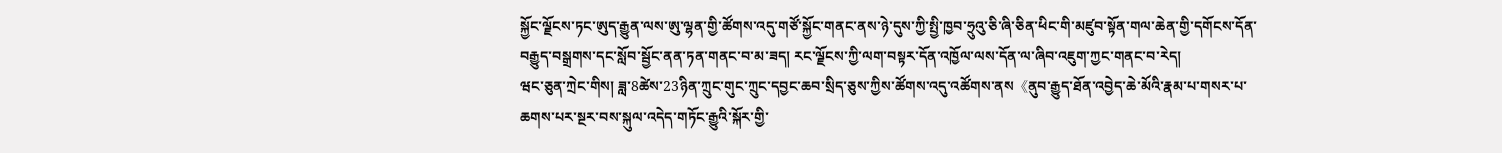སྐྱོང་ལྗོངས་ཏང་ཨུད་རྒྱུན་ལས་ཨུ་ལྷན་གྱི་ཚོགས་འདུ་གཙོ་སྐྱོང་གནང་ནས་ཉེ་དུས་ཀྱི་སྤྱི་ཁྱབ་ཧྲུའུ་ཅི་ཞི་ཅིན་ཕིང་གི་མཛུབ་སྟོན་གལ་ཆེན་གྱི་དགོངས་དོན་བརྒྱུད་བསྒྲགས་དང་སློབ་སྦྱོང་ནན་ཏན་གནང་བ་མ་ཟད། རང་ལྗོངས་ཀྱི་ལག་བསྟར་དོན་འཁྱོལ་ལས་དོན་ལ་ཞིབ་འཇུག་ཀྱང་གནང་བ་རེད།
ཝང་ཅུན་ཀྲེང་གིས། ཟླ་8ཚེས་23ཉིན་ཀྲུང་གུང་ཀྲུང་དབྱང་ཆབ་སྲིད་ཅུས་ཀྱིས་ཚོགས་འདུ་འཚོགས་ནས《ནུབ་རྒྱུད་ཐོན་འབྱེད་ཆེ་མོའི་རྣམ་པ་གསར་པ་ཆགས་པར་སྔར་བས་སྐུལ་འདེད་གཏོང་རྒྱུའི་སྐོར་གྱི་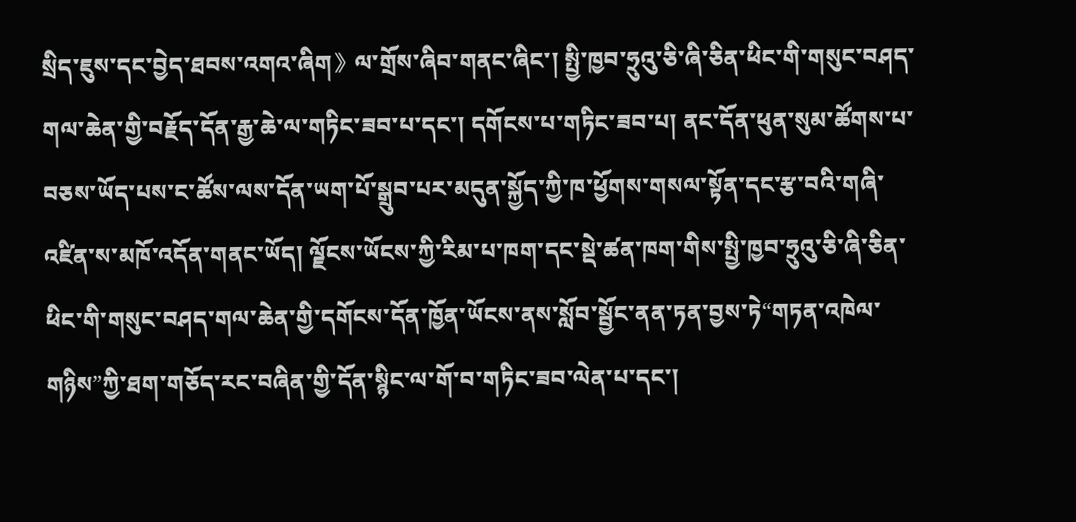སྲིད་ཇུས་དང་བྱེད་ཐབས་འགའ་ཞིག》ལ་གྲོས་ཞིབ་གནང་ཞིང་། སྤྱི་ཁྱབ་ཧྲུའུ་ཅི་ཞི་ཅིན་ཕིང་གི་གསུང་བཤད་གལ་ཆེན་གྱི་བརྗོད་དོན་རྒྱ་ཆེ་ལ་གཏིང་ཟབ་པ་དང་། དགོངས་པ་གཏིང་ཟབ་པ། ནང་དོན་ཕུན་སུམ་ཚོགས་པ་བཅས་ཡོད་པས་ང་ཚོས་ལས་དོན་ཡག་པོ་སྒྲུབ་པར་མདུན་སྐྱོད་ཀྱི་ཁ་ཕྱོགས་གསལ་སྟོན་དང་རྩ་བའི་གཞི་འཛིན་ས་མཁོ་འདོན་གནང་ཡོད། ལྗོངས་ཡོངས་ཀྱི་རིམ་པ་ཁག་དང་སྡེ་ཚན་ཁག་གིས་སྤྱི་ཁྱབ་ཧྲུའུ་ཅི་ཞི་ཅིན་ཕིང་གི་གསུང་བཤད་གལ་ཆེན་གྱི་དགོངས་དོན་ཁྱོན་ཡོངས་ནས་སློབ་སྦྱོང་ནན་ཏན་བྱས་ཏེ“གཏན་འཁེལ་གཉིས”ཀྱི་ཐག་གཅོད་རང་བཞིན་གྱི་དོན་སྙིང་ལ་གོ་བ་གཏིང་ཟབ་ལེན་པ་དང་།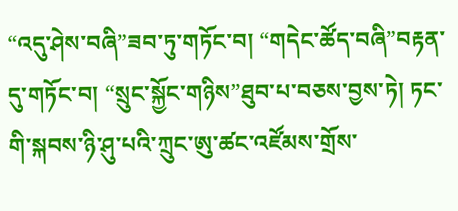“འདུ་ཤེས་བཞི”ཟབ་ཏུ་གཏོང་བ། “གདེང་ཚོད་བཞི”བརྟན་དུ་གཏོང་བ། “སྲུང་སྐྱོང་གཉིས”ཐུབ་པ་བཅས་བྱས་ཏེ། ཏང་གི་སྐབས་ཉི་ཤུ་པའི་ཀྲུང་ཨུ་ཚང་འཛོམས་གྲོས་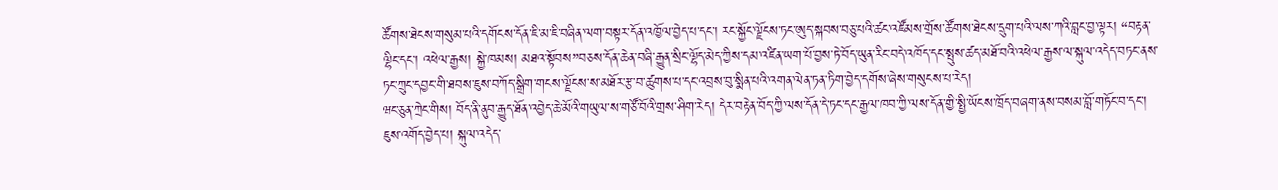ཚོགས་ཐེངས་གསུམ་པའི་དགོངས་དོན་ཇི་མ་ཇི་བཞིན་ལག་བསྟར་དོན་འཁྱོལ་བྱེད་པ་དང་། རང་སྐྱོང་ལྗོངས་ཏང་ཨུད་སྐབས་བཅུ་པའི་ཚང་འཛོམས་གྲོས་ཚོགས་ཐེངས་དྲུག་པའི་ལས་ཀའི་བླང་བྱ་ལྟར། “བརྟན་ལྷིང་དང་། འཕེལ་རྒྱས། སྐྱེ་ཁམས། མཐའ་སྟོབས”བཅས་དོན་ཆེན་བཞི་རྒྱུན་སྲིང་ལྷོད་མེད་ཀྱིས་དམ་འཛིན་ཡག་པོ་བྱས་ཏེ་བོད་ཡུན་རིང་བདེ་འཁོད་དང་སྤུས་ཚད་མཐོ་བའི་འཕེལ་རྒྱས་ལ་སྐུལ་འདེད་བཏང་ནས་ཏང་ཀྲུང་དབྱང་གི་ཐབས་ཇུས་བཀོད་སྒྲིག་གངས་ལྗོངས་ས་མཐོར་རྩ་བ་ཚུགས་པ་དང་འབྲས་བུ་སྨིན་པའི་འགན་ལེན་ཏན་ཏིག་བྱེད་དགོས་ཞེས་གསུངས་པ་རེད།
ཝང་ཅུན་ཀྲེང་གིས། བོད་ནི་ནུབ་རྒྱུད་ཐོན་འབྱེད་ཆེ་མོའི་གཡུལ་ས་གཙོ་བོའི་གྲས་ཤིག་རེད། དེར་བརྟེན་བོད་ཀྱི་ལས་དོན་དེ་ཏང་དང་རྒྱལ་ཁབ་ཀྱི་ལས་དོན་གྱི་སྤྱི་ཡོངས་ཁྲོད་བཞག་ནས་བསམ་བློ་གཏོང་བ་དང་། ཇུས་འགོད་བྱེད་པ། སྐུལ་འདེད་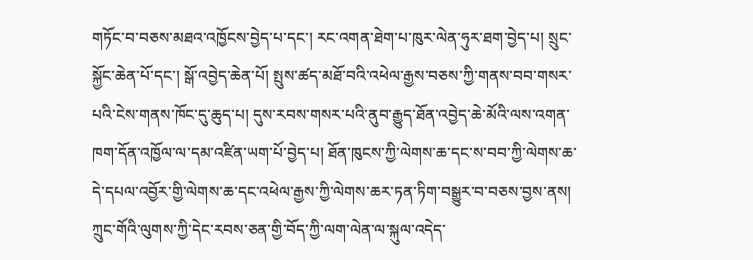གཏོང་བ་བཅས་མཐའ་འཁྱོངས་བྱེད་པ་དང་། རང་འགན་ཐེག་པ་ཁུར་ལེན་ཧུར་ཐག་བྱེད་པ། སྲུང་སྐྱོང་ཆེན་པོ་དང་། སྒོ་འབྱེད་ཆེན་པོ། སྤུས་ཚད་མཐོ་བའི་འཕེལ་རྒྱས་བཅས་ཀྱི་གནས་བབ་གསར་པའི་ངེས་གནས་ཁོང་དུ་ཆུད་པ། དུས་རབས་གསར་པའི་ནུབ་རྒྱུད་ཐོན་འབྱེད་ཆེ་མོའི་ལས་འགན་ཁག་དོན་འཁྱོལ་ལ་དམ་འཛིན་ཡག་པོ་བྱེད་པ། ཐོན་ཁུངས་ཀྱི་ལེགས་ཆ་དང་ས་བབ་ཀྱི་ལེགས་ཆ་དེ་དཔལ་འབྱོར་གྱི་ལེགས་ཆ་དང་འཕེལ་རྒྱས་ཀྱི་ལེགས་ཆར་ཏན་ཏིག་བསྒྱུར་བ་བཅས་བྱས་ནས། ཀྲུང་གོའི་ལུགས་ཀྱི་དེང་རབས་ཅན་གྱི་བོད་ཀྱི་ལག་ལེན་ལ་སྐུལ་འདེད་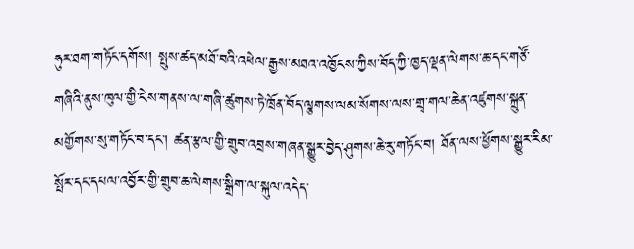ཧུར་ཐག་གཏོང་དགོས། སྤུས་ཚད་མཐོ་བའི་འཕེལ་རྒྱས་མཐའ་འཁྱོངས་ཀྱིས་བོད་ཀྱི་ཁྱད་ལྡན་ལེགས་ཆ་དང་གཙོ་གཞིའི་ནུས་ཁུལ་གྱི་ངེས་གནས་ལ་གཞི་ཚུགས་ཏེ་ཁྲོན་བོད་ལྕགས་ལམ་སོགས་ལས་གྲྭ་གལ་ཆེན་འཛུགས་སྐྲུན་མགྱོགས་སུ་གཏོང་བ་དང་། ཚན་རྩལ་གྱི་གྲུབ་འབྲས་གཞན་སྒྱུར་བྱེད་ཤུགས་ཆེ་རུ་གཏོང་བ། ཐོན་ལས་ཕྱོགས་སྒྱུར་རིམ་སྤོར་དང་དཔལ་འབྱོར་གྱི་གྲུབ་ཆ་ལེགས་སྒྲིག་ལ་སྐུལ་འདེད་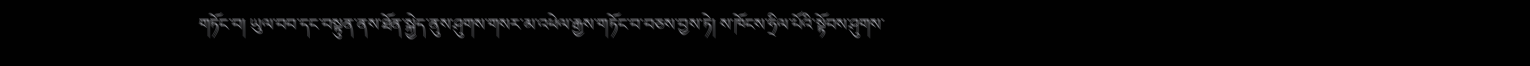གཏོང་བ། ཡུལ་བབ་དང་བསྟུན་ནས་ཐོན་སྐྱེད་ནུས་ཤུགས་གསར་མ་འཕེལ་རྒྱས་གཏོང་བ་བཅས་བྱས་ཏེ། ས་ཁོངས་ཧྲིལ་པོའི་སྟོབས་ཤུགས་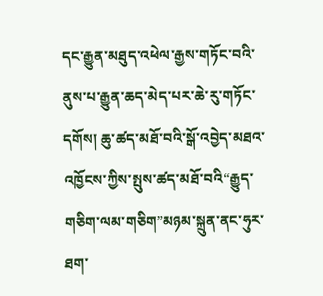དང་རྒྱུན་མཐུད་འཕེལ་རྒྱས་གཏོང་བའི་ནུས་པ་རྒྱུན་ཆད་མེད་པར་ཆེ་རུ་གཏོང་དགོས། ཆུ་ཚད་མཐོ་བའི་སྒོ་འབྱེད་མཐའ་འཁྱོངས་ཀྱིས་སྤུས་ཚད་མཐོ་བའི“རྒྱུད་གཅིག་ལམ་གཅིག”མཉམ་སྐྲུན་ནང་ཧུར་ཐག་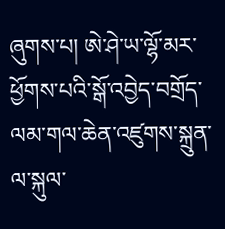ཞུགས་པ། ཨེ་ཤེ་ཡ་ལྷོ་མར་ཕྱོགས་པའི་སྒོ་འབྱེད་བགྲོད་ལམ་གལ་ཆེན་འཛུགས་སྐྲུན་ལ་སྐུལ་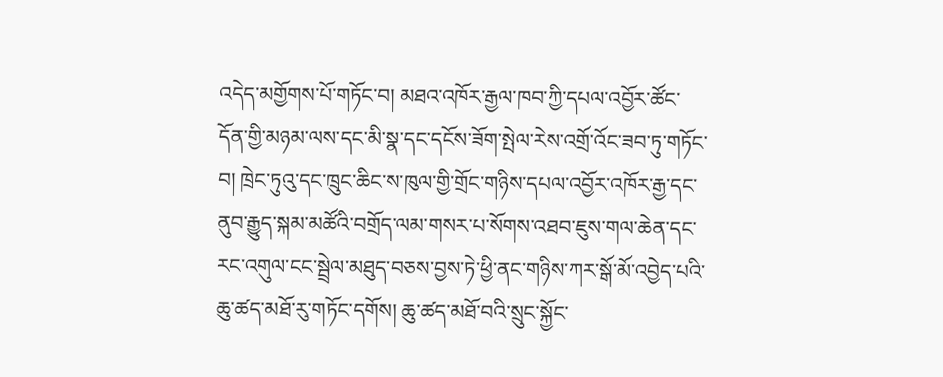འདེད་མགྱོགས་པོ་གཏོང་བ། མཐའ་འཁོར་རྒྱལ་ཁབ་ཀྱི་དཔལ་འབྱོར་ཚོང་དོན་གྱི་མཉམ་ལས་དང་མི་སྣ་དང་དངོས་ཟོག་སྤེལ་རེས་འགྲོ་འོང་ཟབ་ཏུ་གཏོང་བ། ཁྲེང་ཏུའུ་དང་ཁྲུང་ཆིང་ས་ཁུལ་གྱི་གྲོང་གཉིས་དཔལ་འབྱོར་འཁོར་རྒྱ་དང་ནུབ་རྒྱུད་སྐམ་མཚོའི་བགྲོད་ལམ་གསར་པ་སོགས་འཐབ་ཇུས་གལ་ཆེན་དང་རང་འགུལ་ངང་སྦྲེལ་མཐུད་བཅས་བྱས་ཏེ་ཕྱི་ནང་གཉིས་ཀར་སྒོ་མོ་འབྱེད་པའི་ཆུ་ཚད་མཐོ་རུ་གཏོང་དགོས། ཆུ་ཚད་མཐོ་བའི་སྲུང་སྐྱོང་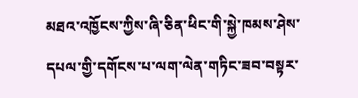མཐའ་འཁྱོངས་ཀྱིས་ཞི་ཅིན་ཕིང་གི་སྐྱེ་ཁམས་ཤེས་དཔལ་གྱི་དགོངས་པ་ལག་ལེན་གཏིང་ཟབ་བསྟར་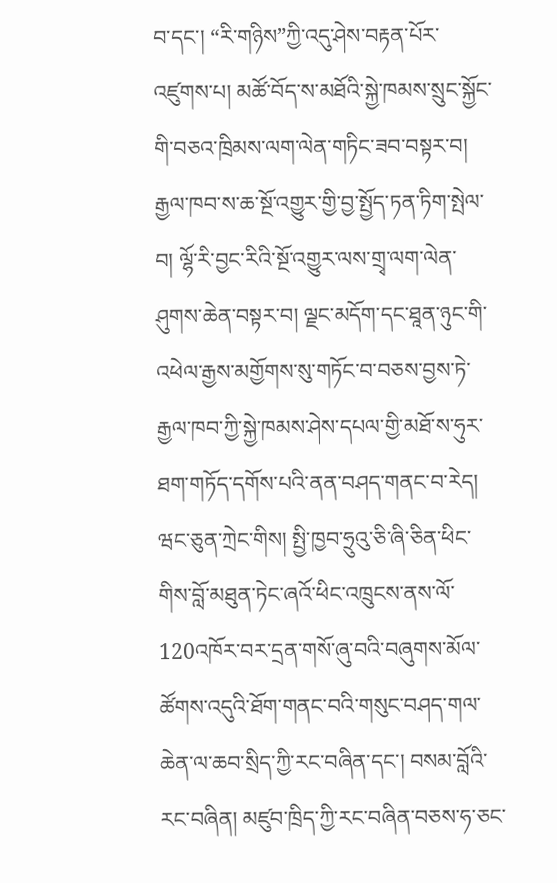བ་དང་། “རི་གཉིས”ཀྱི་འདུ་ཤེས་བརྟན་པོར་འཛུགས་པ། མཚོ་བོད་ས་མཐོའི་སྐྱེ་ཁམས་སྲུང་སྐྱོང་གི་བཅའ་ཁྲིམས་ལག་ལེན་གཏིང་ཟབ་བསྟར་བ། རྒྱལ་ཁབ་ས་ཆ་སྔོ་འགྱུར་གྱི་བྱ་སྤྱོད་ཏན་ཏིག་སྤེལ་བ། ལྷོ་རི་བྱང་རིའི་སྔོ་འགྱུར་ལས་གྲྭ་ལག་ལེན་ཤུགས་ཆེན་བསྟར་བ། ལྗང་མདོག་དང་ཐཱན་ཉུང་གི་འཕེལ་རྒྱས་མགྱོགས་སུ་གཏོང་བ་བཅས་བྱས་ཏེ་རྒྱལ་ཁབ་ཀྱི་སྐྱེ་ཁམས་ཤེས་དཔལ་གྱི་མཐོ་ས་ཧུར་ཐག་གཏོད་དགོས་པའི་ནན་བཤད་གནང་བ་རེད།
ཝང་ཅུན་ཀྲེང་གིས། སྤྱི་ཁྱབ་ཧྲུའུ་ཅི་ཞི་ཅིན་ཕིང་གིས་བློ་མཐུན་ཏེང་ཞའོ་ཕིང་འཁྲུངས་ནས་ལོ་120འཁོར་བར་དྲན་གསོ་ཞུ་བའི་བཞུགས་མོལ་ཚོགས་འདུའི་ཐོག་གནང་བའི་གསུང་བཤད་གལ་ཆེན་ལ་ཆབ་སྲིད་ཀྱི་རང་བཞིན་དང་། བསམ་བློའི་རང་བཞིན། མཛུབ་ཁྲིད་ཀྱི་རང་བཞིན་བཅས་ཧ་ཅང་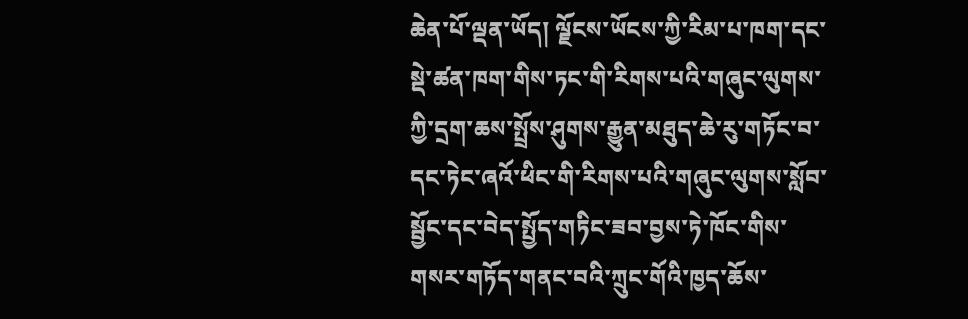ཆེན་པོ་ལྡན་ཡོད། ལྗོངས་ཡོངས་ཀྱི་རིམ་པ་ཁག་དང་སྡེ་ཚན་ཁག་གིས་ཏང་གི་རིགས་པའི་གཞུང་ལུགས་ཀྱི་དྲག་ཆས་སྤྲོས་ཤུགས་རྒྱུན་མཐུད་ཆེ་རུ་གཏོང་བ་དང་ཏེང་ཞའོ་ཕིང་གི་རིགས་པའི་གཞུང་ལུགས་སློབ་སྦྱོང་དང་བེད་སྤྱོད་གཏིང་ཟབ་བྱས་ཏེ་ཁོང་གིས་གསར་གཏོད་གནང་བའི་ཀྲུང་གོའི་ཁྱད་ཆོས་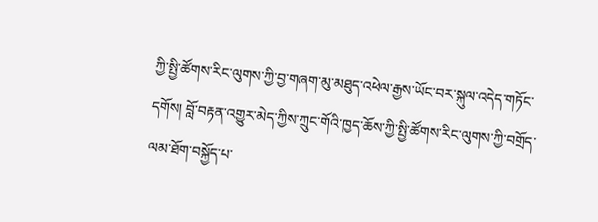ཀྱི་སྤྱི་ཚོགས་རིང་ལུགས་ཀྱི་བྱ་གཞག་མུ་མཐུད་འཕེལ་རྒྱས་ཡོང་བར་སྐུལ་འདེད་གཏོང་དགོས། བློ་བརྟན་འགྱུར་མེད་ཀྱིས་ཀྲུང་གོའི་ཁྱད་ཆོས་ཀྱི་སྤྱི་ཚོགས་རིང་ལུགས་ཀྱི་བགྲོད་ལམ་ཐོག་བསྐྱོད་པ་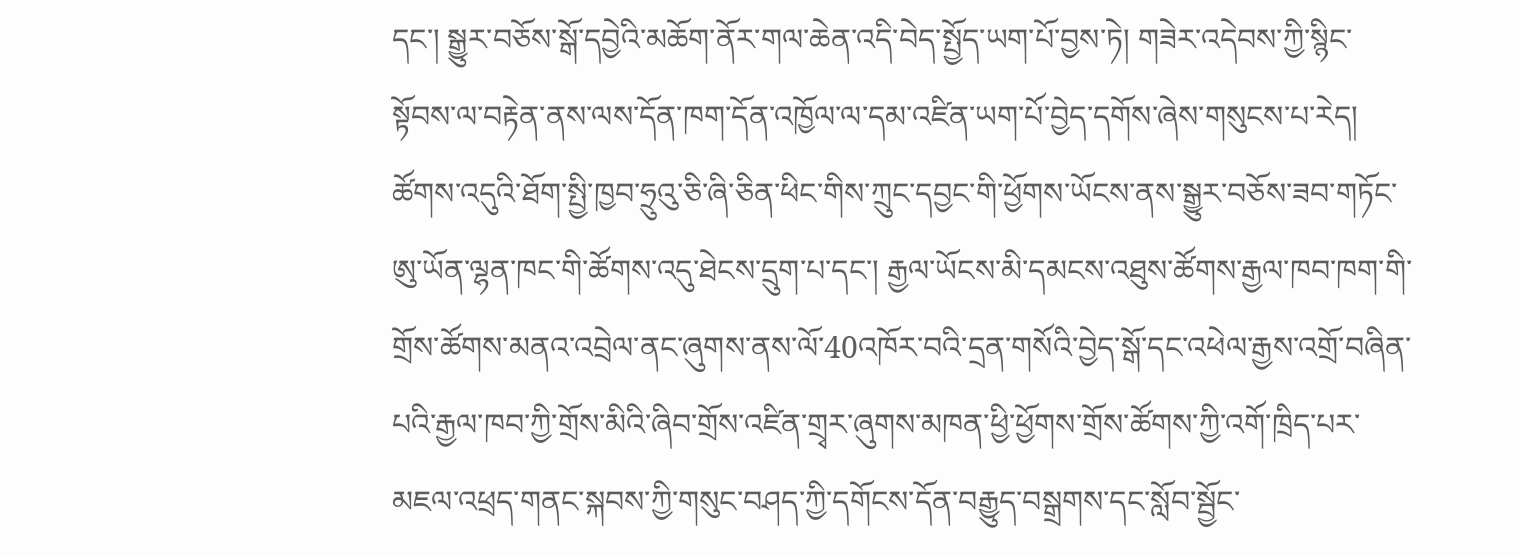དང་། སྒྱུར་བཅོས་སྒོ་དབྱེའི་མཆོག་ནོར་གལ་ཆེན་འདི་བེད་སྤྱོད་ཡག་པོ་བྱས་ཏེ། གཟེར་འདེབས་ཀྱི་སྙིང་སྟོབས་ལ་བརྟེན་ནས་ལས་དོན་ཁག་དོན་འཁྱོལ་ལ་དམ་འཛིན་ཡག་པོ་བྱེད་དགོས་ཞེས་གསུངས་པ་རེད།
ཚོགས་འདུའི་ཐོག་སྤྱི་ཁྱབ་ཧྲུའུ་ཅི་ཞི་ཅིན་ཕིང་གིས་ཀྲུང་དབྱང་གི་ཕྱོགས་ཡོངས་ནས་སྒྱུར་བཅོས་ཟབ་གཏོང་ཨུ་ཡོན་ལྷན་ཁང་གི་ཚོགས་འདུ་ཐེངས་དྲུག་པ་དང་། རྒྱལ་ཡོངས་མི་དམངས་འཐུས་ཚོགས་རྒྱལ་ཁབ་ཁག་གི་གྲོས་ཚོགས་མནའ་འབྲེལ་ནང་ཞུགས་ནས་ལོ་40འཁོར་བའི་དྲན་གསོའི་བྱེད་སྒོ་དང་འཕེལ་རྒྱས་འགྲོ་བཞིན་པའི་རྒྱལ་ཁབ་ཀྱི་གྲོས་མིའི་ཞིབ་གྲོས་འཛིན་གྲྭར་ཞུགས་མཁན་ཕྱི་ཕྱོགས་གྲོས་ཚོགས་ཀྱི་འགོ་ཁྲིད་པར་མཇལ་འཕྲད་གནང་སྐབས་ཀྱི་གསུང་བཤད་ཀྱི་དགོངས་དོན་བརྒྱུད་བསྒྲགས་དང་སློབ་སྦྱོང་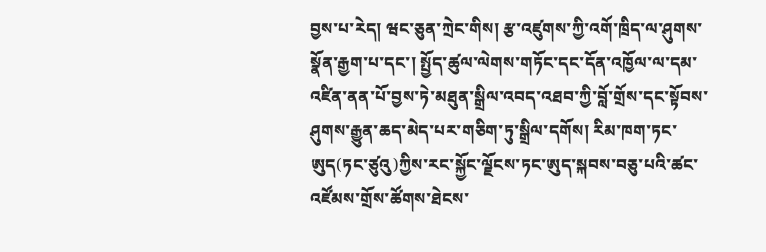བྱས་པ་རེད། ཝང་ཅུན་ཀྲེང་གིས། རྩ་འཛུགས་ཀྱི་འགོ་ཁྲིད་ལ་ཤུགས་སྣོན་རྒྱག་པ་དང་། སྤྱོད་ཚུལ་ལེགས་གཏོང་དང་དོན་འཁྱོལ་ལ་དམ་འཛིན་ནན་པོ་བྱས་ཏེ་མཐུན་སྒྲིལ་འབད་འཐབ་ཀྱི་བློ་གྲོས་དང་སྟོབས་ཤུགས་རྒྱུན་ཆད་མེད་པར་གཅིག་ཏུ་སྒྲིལ་དགོས། རིམ་ཁག་ཏང་ཨུད(ཏང་ཙུའུ)ཀྱིས་རང་སྐྱོང་ལྗོངས་ཏང་ཨུད་སྐབས་བཅུ་པའི་ཚང་འཛོམས་གྲོས་ཚོགས་ཐེངས་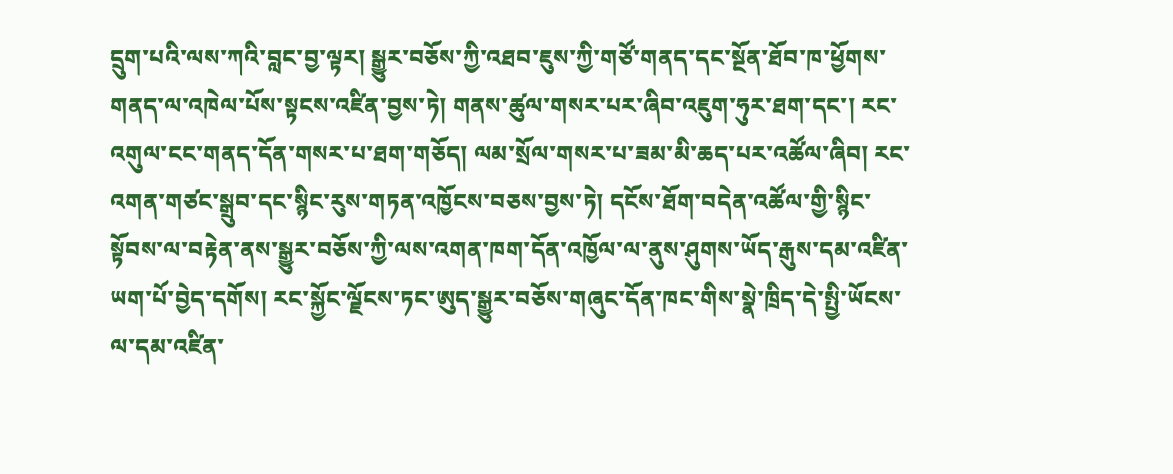དྲུག་པའི་ལས་ཀའི་བླང་བྱ་ལྟར། སྒྱུར་བཅོས་ཀྱི་འཐབ་ཇུས་ཀྱི་གཙོ་གནད་དང་སྔོན་ཐོབ་ཁ་ཕྱོགས་གནད་ལ་འཁེལ་པོས་སྟངས་འཛིན་བྱས་ཏེ། གནས་ཚུལ་གསར་པར་ཞིབ་འཇུག་ཧུར་ཐག་དང་། རང་འགུལ་ངང་གནད་དོན་གསར་པ་ཐག་གཅོད། ལམ་སྲོལ་གསར་པ་ཟམ་མི་ཆད་པར་འཚོལ་ཞིབ། རང་འགན་གཙང་སྒྲུབ་དང་སྙིང་རུས་གཏན་འཁྱོངས་བཅས་བྱས་ཏེ། དངོས་ཐོག་བདེན་འཚོལ་གྱི་སྙིང་སྟོབས་ལ་བརྟེན་ནས་སྒྱུར་བཅོས་ཀྱི་ལས་འགན་ཁག་དོན་འཁྱོལ་ལ་ནུས་ཤུགས་ཡོད་རྒུས་དམ་འཛིན་ཡག་པོ་བྱེད་དགོས། རང་སྐྱོང་ལྗོངས་ཏང་ཨུད་སྒྱུར་བཅོས་གཞུང་དོན་ཁང་གིས་སྣེ་ཁྲིད་དེ་སྤྱི་ཡོངས་ལ་དམ་འཛིན་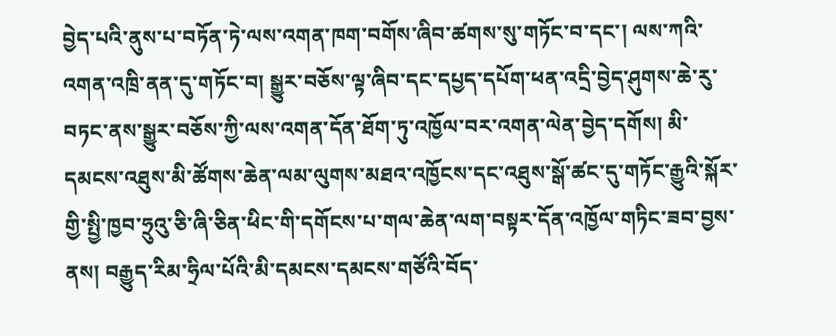བྱེད་པའི་ནུས་པ་བཏོན་ཏེ་ལས་འགན་ཁག་བགོས་ཞིབ་ཚགས་སུ་གཏོང་བ་དང་། ལས་ཀའི་འགན་འཁྲི་ནན་དུ་གཏོང་བ། སྒྱུར་བཅོས་ལྟ་ཞིབ་དང་དཔྱད་དཔོག་ཕན་འདྲི་བྱེད་ཤུགས་ཆེ་རུ་བཏང་ནས་སྒྱུར་བཅོས་ཀྱི་ལས་འགན་དོན་ཐོག་ཏུ་འཁྱོལ་བར་འགན་ལེན་བྱེད་དགོས། མི་དམངས་འཐུས་མི་ཚོགས་ཆེན་ལམ་ལུགས་མཐའ་འཁྱོངས་དང་འཐུས་སྒོ་ཚང་དུ་གཏོང་རྒྱུའི་སྐོར་གྱི་སྤྱི་ཁྱབ་ཧྲུའུ་ཅི་ཞི་ཅིན་ཕིང་གི་དགོངས་པ་གལ་ཆེན་ལག་བསྟར་དོན་འཁྱོལ་གཏིང་ཟབ་བྱས་ནས། བརྒྱུད་རིམ་ཧྲིལ་པོའི་མི་དམངས་དམངས་གཙོའི་བོད་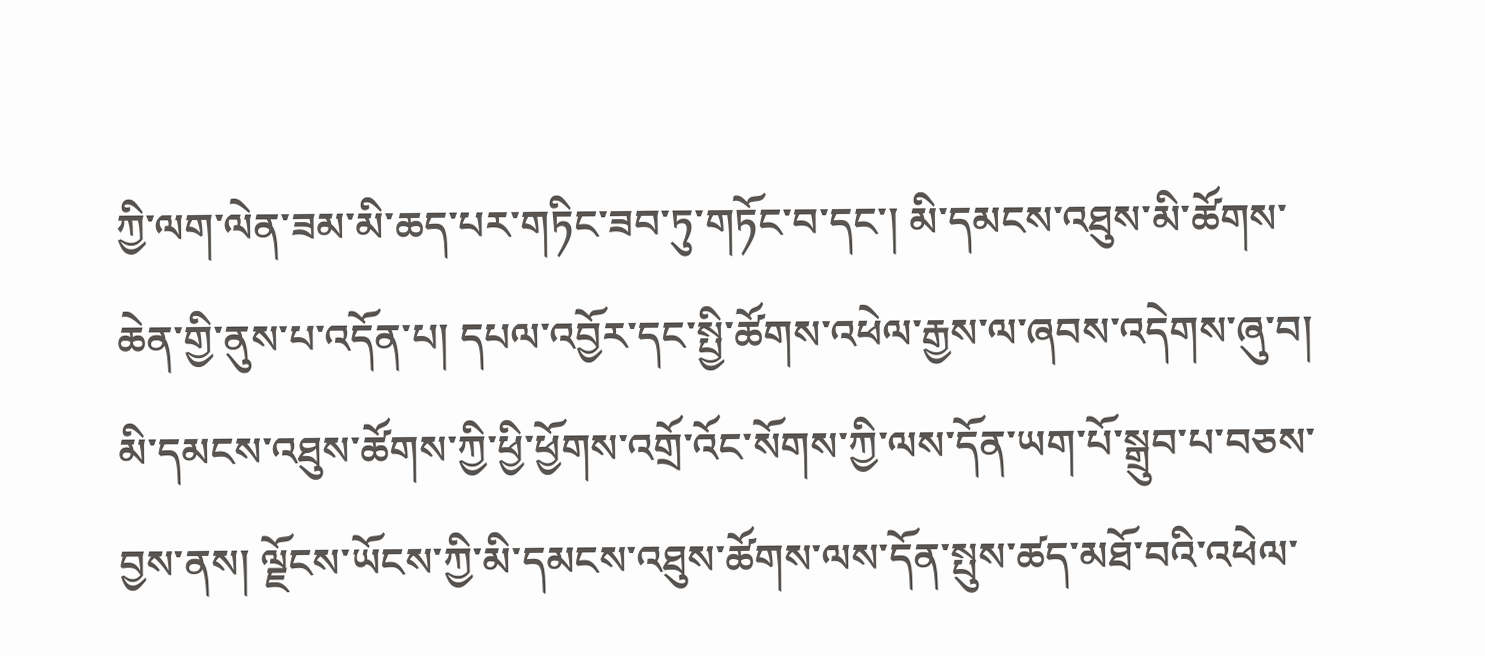ཀྱི་ལག་ལེན་ཟམ་མི་ཆད་པར་གཏིང་ཟབ་ཏུ་གཏོང་བ་དང་། མི་དམངས་འཐུས་མི་ཚོགས་ཆེན་གྱི་ནུས་པ་འདོན་པ། དཔལ་འབྱོར་དང་སྤྱི་ཚོགས་འཕེལ་རྒྱས་ལ་ཞབས་འདེགས་ཞུ་བ། མི་དམངས་འཐུས་ཚོགས་ཀྱི་ཕྱི་ཕྱོགས་འགྲོ་འོང་སོགས་ཀྱི་ལས་དོན་ཡག་པོ་སྒྲུབ་པ་བཅས་བྱས་ནས། ལྗོངས་ཡོངས་ཀྱི་མི་དམངས་འཐུས་ཚོགས་ལས་དོན་སྤུས་ཚད་མཐོ་བའི་འཕེལ་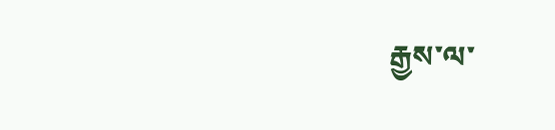རྒྱས་ལ་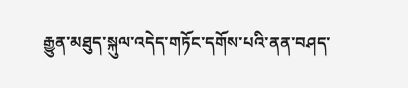རྒྱུན་མཐུད་སྐུལ་འདེད་གཏོང་དགོས་པའི་ནན་བཤད་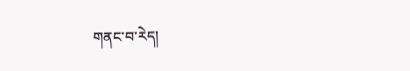གནང་བ་རེད།